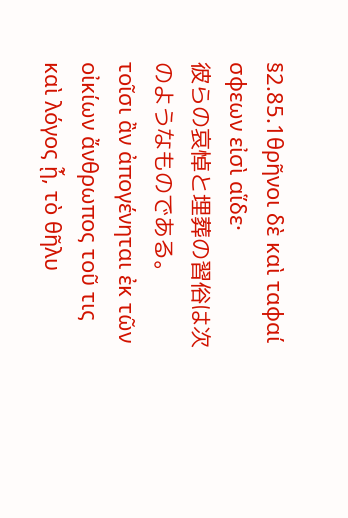§2.85.1θρῆνοι δὲ καὶ ταφαί σφεων εἰσὶ αἵδε·
彼らの哀悼と埋葬の習俗は次のようなものである。
τοῖσι ἂν ἀπογένηται ἐκ τῶν οἰκίων ἄνθρωπος τοῦ τις καὶ λόγος ᾖ, τὸ θῆλυ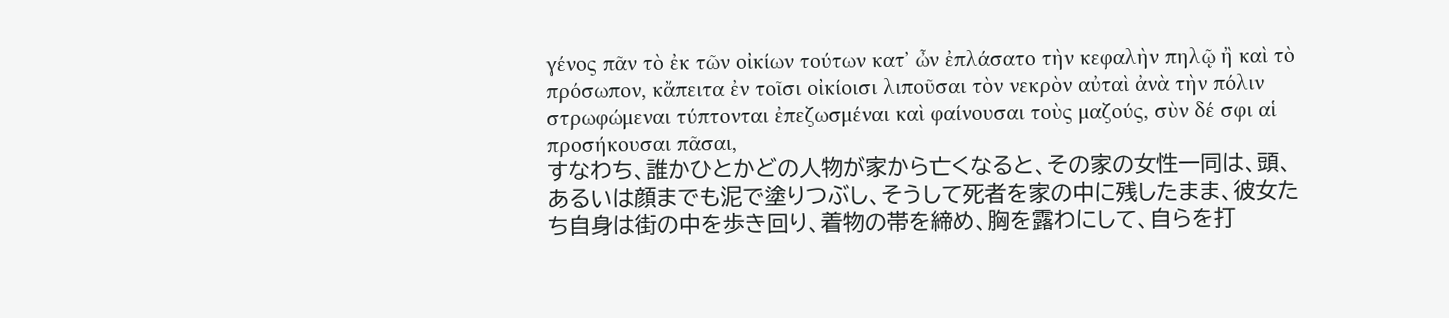γένος πᾶν τὸ ἐκ τῶν οἰκίων τούτων κατʼ ὦν ἐπλάσατο τὴν κεφαλὴν πηλῷ ἢ καὶ τὸ πρόσωπον, κἄπειτα ἐν τοῖσι οἰκίοισι λιποῦσαι τὸν νεκρὸν αὐταὶ ἀνὰ τὴν πόλιν στρωφώμεναι τύπτονται ἐπεζωσμέναι καὶ φαίνουσαι τοὺς μαζούς, σὺν δέ σφι αἱ προσήκουσαι πᾶσαι,
すなわち、誰かひとかどの人物が家から亡くなると、その家の女性一同は、頭、あるいは顔までも泥で塗りつぶし、そうして死者を家の中に残したまま、彼女たち自身は街の中を歩き回り、着物の帯を締め、胸を露わにして、自らを打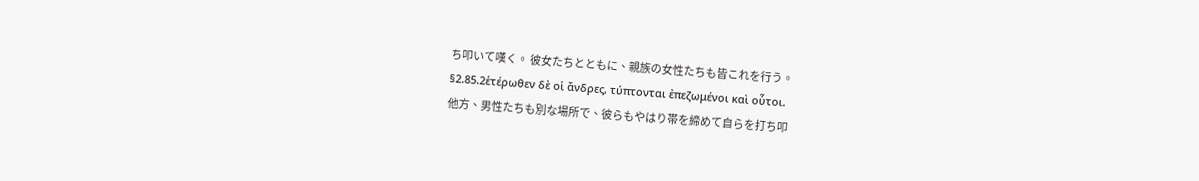ち叩いて嘆く。 彼女たちとともに、親族の女性たちも皆これを行う。
§2.85.2ἑτέρωθεν δὲ οἱ ἄνδρες, τύπτονται ἐπεζωμένοι καὶ οὗτοι.
他方、男性たちも別な場所で、彼らもやはり帯を締めて自らを打ち叩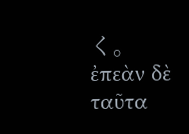く。
ἐπεὰν δὲ ταῦτα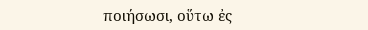ποιήσωσι, οὕτω ἐς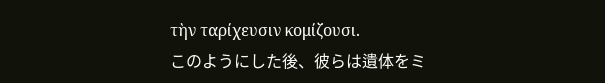τὴν ταρίχευσιν κομίζουσι.
このようにした後、彼らは遺体をミ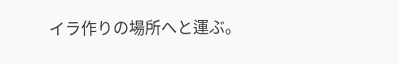イラ作りの場所へと運ぶ。